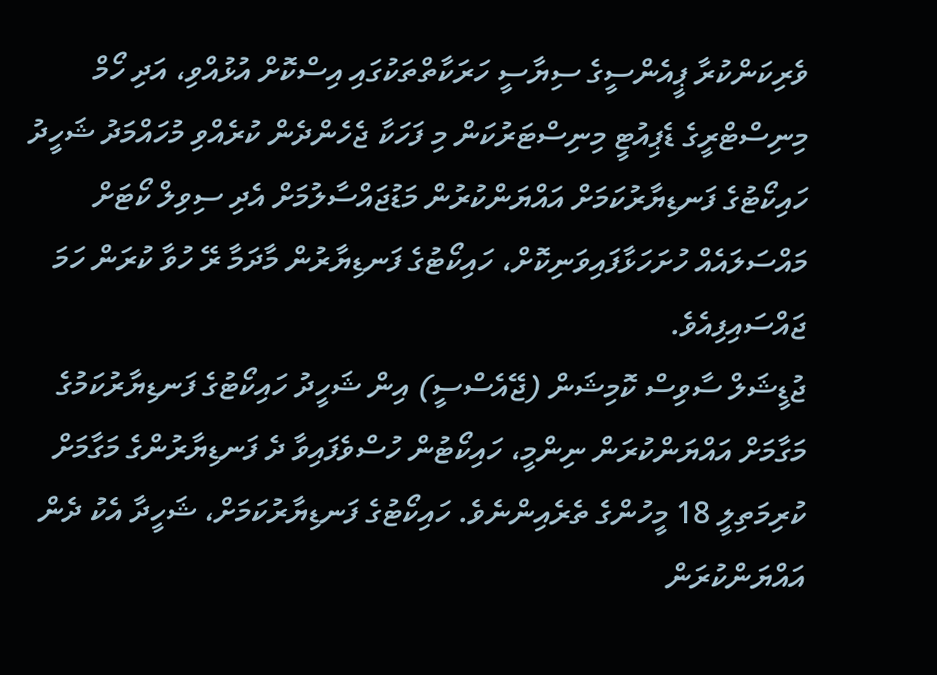ވެރިކަންކުރާ ޕީއެންސީގެ ސިޔާސީ ހަރަކާތްތަކުގައި އިސްކޮށް އުޅުއްވި، އަދި ހޯމް މިނިސްޓްރީގެ ޑެޕިއުޓީ މިނިސްޓަރުކަން މި ފަހަކާ ޖެހެންދެން ކުރެއްވި މުހައްމަދު ޝަހީދު ހައިކޯޓުގެ ފަނޑިޔާރުކަމަށް އައްޔަންކުރުން މަޑުޖައްސާލުމަށް އެދި ސިވިލް ކޯޓަށް މައްސަލައެއް ހުށަހަޅާފައިވަނިކޮށް، ހައިކޯޓުގެ ފަނޑިޔާރުން މާދަމާ ރޭ ހުވާ ކުރަން ހަމަ ޖައްސައިފިއެވެ.
ޖުޑީޝަލް ސާވިސް ކޮމިޝަން (ޖޭއެސްސީ) އިން ޝަހީދު ހައިކޯޓުގެ ފަނޑިޔާރުކަމުގެ މަގާމަށް އައްޔަންކުރަން ނިންމީ، ހައިކޯޓުން ހުސްވެފައިވާ ދެ ފަނޑިޔާރުންގެ މަގާމަށް ކުރިމަތިލީ 18 މީހުންގެ ތެރެއިންނެވެ. ހައިކޯޓުގެ ފަނޑިޔާރުކަމަށް، ޝަހީދާ އެކު ދެން އައްޔަންކުރަން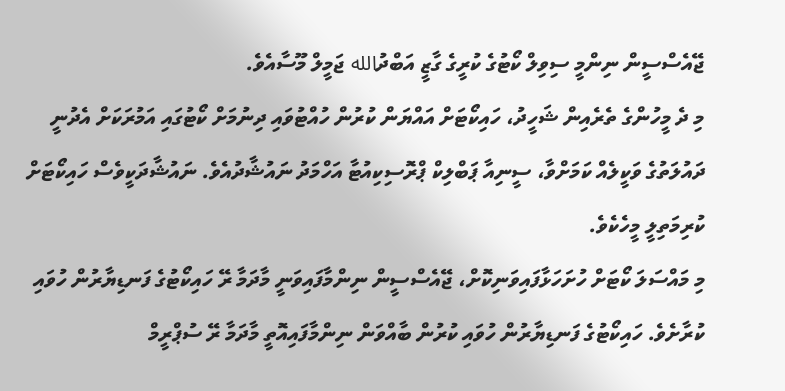ޖޭއެސްސީން ނިންމީ ސިވިލް ކޯޓުގެ ކުރީގެ ގާޒީ އަބްދުالله ޖަމީލް މޫސާއެވެ.
މި ދެ މީހުންގެ ތެރެއިން ޝަހީދު، ހައިކޯޓަށް އައްޔަން ކުރުން ހުއްޓުވައި ދިނުމަށް ކޯޓުގައި އަމުރަކަށް އެދުނީ ދައުލަތުގެ ވަކީލެއް ކަމަށްވާ، ސީނިއާ ޕަބްލިކް ޕްރޮސިކިއުޓާ އަހްމަދު ނައުޝާދުއެވެ. ނައުޝާދަކީވެސް ހައިކޯޓަށް ކުރިމަތިލީ މީހެކެވެ.
މި މައްސަލަ ކޯޓަށް ހުށަހަޅާފައިވަނިކޮށް، ޖޭއެސްސީން ނިންމާފައިވަނީ މާދަމާ ރޭ ހައިކޯޓުގެ ފަނޑިޔާރުން ހުވައި ކުރާށެވެ. ހައިކޯޓުގެ ފަނޑިޔާރުން ހުވައި ކުރުން ބާއްވަން ނިންމާފައިއޮތީ މާދަމާ ރޭ ސުޕްރީމް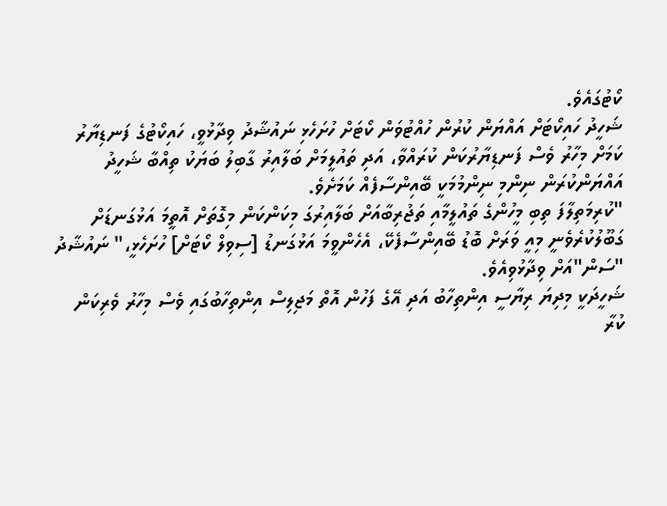ކޯޓުގައެވެ.
ޝަހީދު ހައިކޯޓަށް އައްޔަން ކުރުން ހުއްޓުވަން ކޯޓަށް ހުށަހެޅި ނައުޝާދު ވިދާޅުވީ، ހައިކޯޓުގެ ފަނޑިޔާރު ކަމަށް މިހާރު ވެސް ފަނޑިޔާރުކަން ކުރައްވާ، އަދި ތައުލީމަށް ބަލާއިރު ގާބިލު ބަޔަކު ތިއްބާ ޝަހީދު އައްޔަންކުރަން ނިންމި ނިންމުމަކީ ބޭއިންސާފެއް ކަމަށެވެ.
"ކުރިމަތިލާފަ ތިބި މީހުންގެ ތައުލީމާއި ތަޖުރިބާއަށް ބަލާއިރުގަ މިކަންކަން މިގޮތަށް އޮތީމަ އަޅުގަނޑަށް ގަބޫލުކުރެވެނީ މިއީ ވަރަށް ބޮޑު ބޭއިންސާފެކޭ، އެހެންވީމަ އަޅުގަނޑު [ސިވިލް ކޯޓަށް] ހުށަހެޅީ،" ނައުޝާދު "ސަން"އަށް ވިދާޅުވިއެވެ.
ޝަހީދަކީ މިދިޔަ ރިޔާސީ އިންތިހާބު އަދި އޭގެ ފަހުން އޮތް މަޖިލިސް އިންތިހާބުގައި ވެސް މިހާރު ވެރިކަން ކުރާ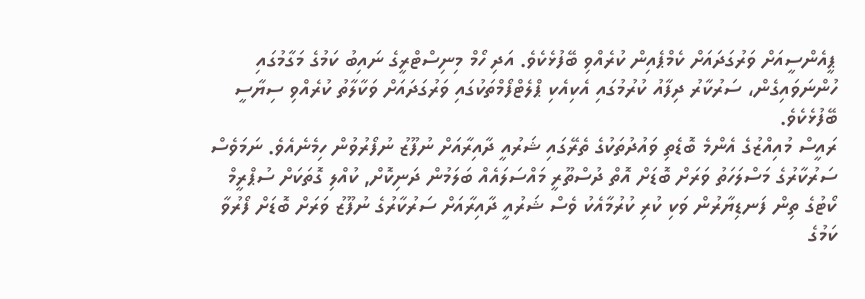ޕީއެންސީއަށް ވަރުގަދައަށް ކެމްޕެއިން ކުރެއްވި ބޭފުޅެކެވެ. އަދި ހޯމް މިނިސްޓްރީގެ ނައިބު ކަމުގެ މަގާމުގައި ހުންނަވައިގެން، ސަރުކާރު ދިފާއު ކުރުމުގައި އެކިއެކި ޕްލެޓްފޯމްތަކުގައި ވަރުގަދައަށް ވަކާލާތު ކުރެއްވި ސިޔާސީ ބޭފުޅެކެވެ.
ރައީސް މުއިއްޒުގެ އެންމެ ބޮޑެތި ވައުދުތަކުގެ ތެރޭގައި ޝަރުއީ ދާއިރާއަށް ނުފޫޒު ނުފޯރުވުން ހިމެނެއެވެ. ނަމަވެސް ސަރުކާރުގެ މަސްލަހަތު ވަރަށް ބޮޑަށް އޮތް ދުސްތޫރީ މައްސަލައެއް ބަލަމުން ދަނިކޮށް, ކުއްލި ގޮތަކަށް ސުޕްރީމް ކޯޓުގެ ތިން ފަނޑިޔާރުން ވަކި ކުރި ކުރުމާއެކު ވެސް ޝަރުއީ ދާއިރާއަށް ސަރުކާރުގެ ނުފޫޒު ވަރަށް ބޮޑަށް ފޯރުވާ ކަމުގެ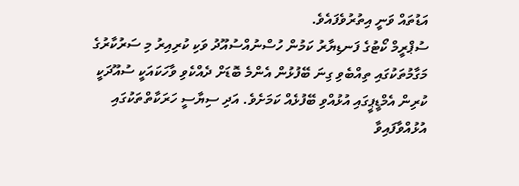އަޑުތައް ވަނީ އިތުރުވެފައެވެ.
ސުޕްރީމް ކޯޓުގެ ފަނޑިޔާރު ކަމުން ހުސްނުއްސުއޫދު ވަކި ކުރިއިރު މި ސަރުކާރުގެ މަގާމުތަކުގައި ތިއްބެވި ގިނަ ބޭފުޅުން އެންމެ ބޮޑަށް ދެއްކެވި ވާހަކައަކީ ސުއޫދަކީ ކުރިން އެމްޑީޕީގައި އުޅުއްވި ބޭފުޅެއް ކަމަށެވެ. އަދި ސިޔާސީ ހަރަކާތްތަކުގައި އުޅުއްވާފައިވާ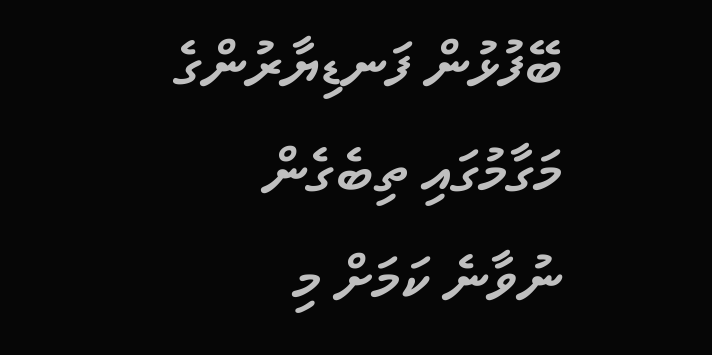ބޭފުޅުން ފަނޑިޔާރުންގެ މަގާމުގައި ތިބެގެން ނުވާނެ ކަމަށް މި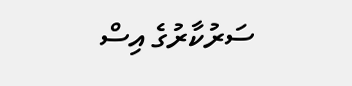ސަރުކާރުގެ އިސް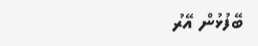ބޭފުޅުން އޭރު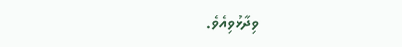ވިދާޅުވިއެވެ.